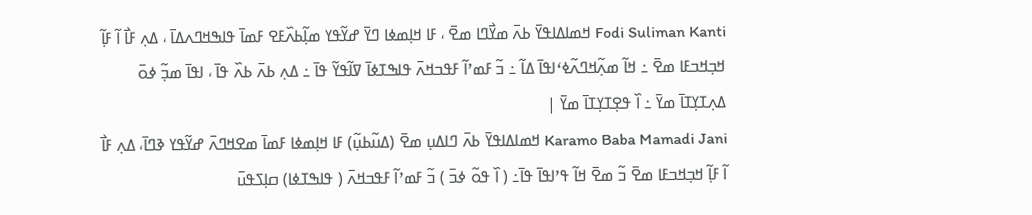Fodi Suliman Kanti ߞߘߊߡߊߟߌ߫ ߕߍ߫ ߘߌ߯ߣߊ ߘߐ߫ ، ߓߊ ߞߊ߲ߘߦߊ ߣߌ߫ ߝߌ߬ߟߌ ߘߊ߲߬ߕߍ߰ߓߐ ߓߘߊ߫ ߟߊߒߞߣߍߡߊ߫ ، ߡߍ߲ ߓߊ߯ ߊ߬ ߓߊ߲߬ ߞߏ߲ߞߏߓߊ ߘߐ߫ ߸ ߞߊ߬ ߘߍ߲߬ߞߣߍ߬ߦߵߊߟߊ߫ ߡߊ߬ ߸ ߏ߬ ߓߘߴߊ߬ ߓߟߏߞߍ߫ ߟߊߒߠߦߊ߫ ߜߊ߬ߟߌ߬ ߟߊ߫ ߸ ߡߍ߲ ߕߍ߫ ߕߍ߰ ߟߊ߫ ، ߊߟߊ߫ ߘߏ߲߬ ߦߋ߫ ߡߍ߲ߠߌ߲ߠߊ߫ ߘߌ߫ ߸ ߊ߰ ߟߐ߲ߠߌ߲ߠߊ߫ ߘߌ߫ |
Karamo Baba Mamadi Jani ߞߘߊߡߊߟߌ߫ ߕߍ߫ ߣߊߡߎ߲ ߘߐ߫ (ߡߎ߬ߕߎ߲߬) ߓߊ ߞߊ߲ߘߦߊ ߓߘߊ߫ ߘߐߞߣߍ߫ ߝߌ߬ߟߌ ߢߣߊ߫، ߡߍ߲ ߓߊ߯ ߊ߬ ߓߊ߲߬ ߞߏ߲ߞߏߓߊ ߘߐ߫ ߏ߬ ߘߐ߫ ߞߊ߬ ߟߴߊߟߊ߫ ߟߊ߫߸ ( ߊ߰ ߟߋ߬ ߦߏ߫ ) ߏ߬ ߓߘߴߊ߬ ߓߟߏߞߍ߫ ( ߟߊߒߠߦߊ) ߛߊ߲ߖߟߎ߫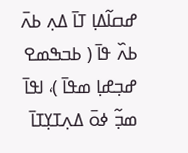ߝߛߊ߬ߡߊ߲ ߠߊ߫ ߡߍ߲ ߕߍ߫ ߕߍ߰ ߟߊ߫ ( ߕߏߒߘߐ ߝߏ߲ߝߊ߲ ߘߟߊ߫ )، ߊߟߊ߫ ߘߏ߲߬ ߦߋ߫ ߡߍ߲ߠߌ߲ߠߊ߫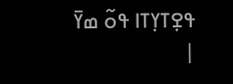ߟߐ߲ߠߌ߲ߠߊ ߟߋ߬ ߘߌ߫ |